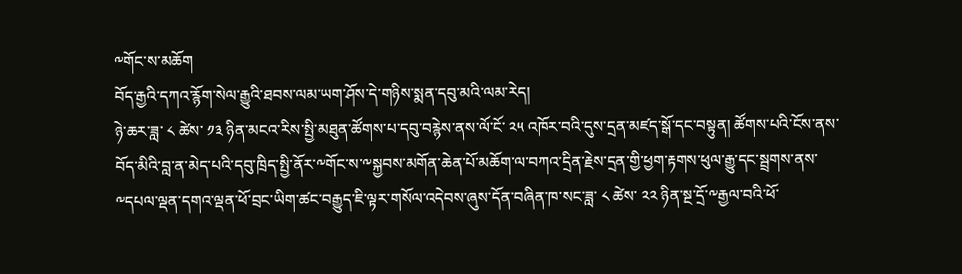༸གོང་ས་མཆོག
བོད་རྒྱའི་དཀའ་རྙོག་སེལ་རྒྱུའི་ཐབས་ལམ་ཡག་ཤོས་དེ་གཉིས་སྨན་དབུ་མའི་ལམ་རེད།
ཉེ་ཆར་ཟླ་ ༨ ཚེས་ ༡༣ ཉིན་མངའ་རིས་སྤྱི་མཐུན་ཚོགས་པ་དབུ་བརྙེས་ནས་ལོ་ངོ་ ༢༥ འཁོར་བའི་དུས་དྲན་མཛད་སྒོ་དང་བསྟུན། ཚོགས་པའི་ངོས་ནས་བོད་མིའི་བླ་ན་མེད་པའི་དབུ་ཁྲིད་སྤྱི་ནོར་༸གོང་ས་༸སྐྱབས་མགོན་ཆེན་པོ་མཆོག་ལ་བཀའ་དྲིན་རྗེས་དྲན་གྱི་ཕྱག་རྟགས་ཕུལ་རྒྱུ་དང་སྦྲགས་ནས་༸དཔལ་ལྡན་དགའ་ལྡན་ཕོ་བྲང་ཡིག་ཚང་བརྒྱུད་ཇི་ལྟར་གསོལ་འདེབས་ཞུས་དོན་བཞིན་ཁ་སང་ཟླ་ ༨ ཚེས་ ༢༢ ཉིན་སྔ་དྲོ་༸རྒྱལ་བའི་ཕོ་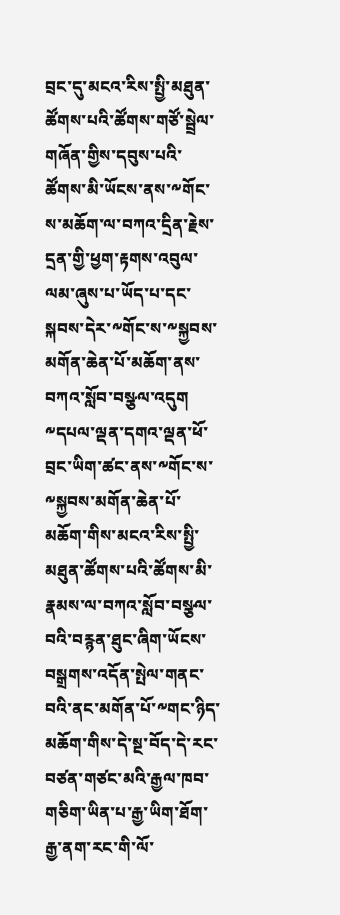བྲང་དུ་མངའ་རིས་སྤྱི་མཐུན་ཚོགས་པའི་ཚོགས་གཙོ་སྦྲེལ་གཞོན་གྱིས་དབུས་པའི་ཚོགས་མི་ཡོངས་ནས་༸གོང་ས་མཆོག་ལ་བཀའ་དྲིན་རྗེས་དྲན་གྱི་ཕྱག་རྟགས་འབུལ་ལམ་ཞུས་པ་ཡོད་པ་དང་སྐབས་དེར་༸གོང་ས་༸སྐྱབས་མགོན་ཆེན་པོ་མཆོག་ནས་བཀའ་སློབ་བསྩལ་འདུག ༸དཔལ་ལྡན་དགའ་ལྡན་ཕོ་བྲང་ཡིག་ཚང་ནས་༸གོང་ས་༸སྐྱབས་མགོན་ཆེན་པོ་མཆོག་གིས་མངའ་རིས་སྤྱི་མཐུན་ཚོགས་པའི་ཚོགས་མི་རྣམས་ལ་བཀའ་སློབ་བསྩལ་བའི་བརྙན་ཐུང་ཞིག་ཡོངས་བསྒྲགས་འདོན་སྤེལ་གནང་བའི་ནང་མགོན་པོ་༸གང་ཉིད་མཆོག་གིས་དེ་སྔ་བོད་དེ་རང་བཙན་གཙང་མའི་རྒྱལ་ཁབ་གཅིག་ཡིན་པ་རྒྱ་ཡིག་ཐོག་རྒྱ་ནག་རང་གི་ལོ་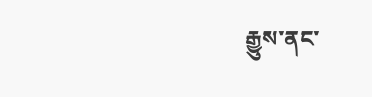རྒྱུས་ནང་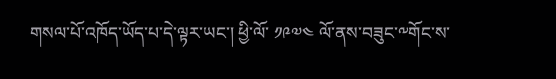གསལ་པོ་འཁོད་ཡོད་པ་དེ་ལྟར་ཡང་། ཕྱི་ལོ་ ༡༩༧༤ ལོ་ནས་བཟུང་༸གོང་ས་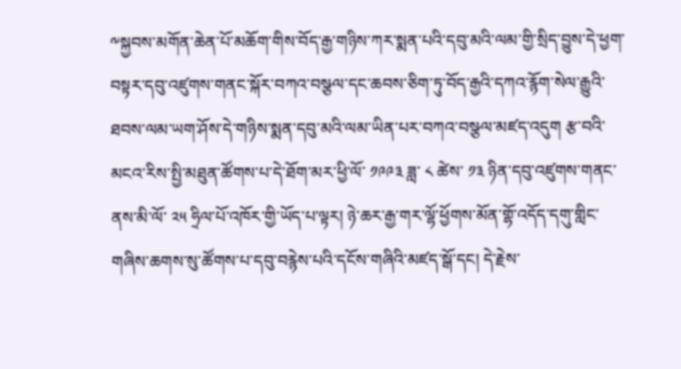༸སྐྱབས་མགོན་ཆེན་པོ་མཆོག་གིས་བོད་རྒྱ་གཉིས་ཀར་སྨན་པའི་དབུ་མའི་ལམ་གྱི་སྲིད་བྱུས་དེ་ཕྱག་བསྟར་དབུ་འཛུགས་གནང་སྐོར་བཀའ་བསྩལ་དང་ཆབས་ཅིག་ཏུ་བོད་རྒྱའི་དཀའ་རྙོག་སེལ་རྒྱུའི་ཐབས་ལམ་ཡག་ཤོས་དེ་གཉིས་སྨན་དབུ་མའི་ལམ་ཡིན་པར་བཀའ་བསྩལ་མཛད་འདུག རྩ་བའི་མངའ་རིས་སྤྱི་མཐུན་ཚོགས་པ་དེ་ཐོག་མར་ཕྱི་ལོ་ ༡༩༩༣ ཟླ་ ༨ ཚེས་ ༡༣ ཉིན་དབུ་འཛུགས་གནང་ནས་མི་ལོ་ ༢༥ ཧྲིལ་པོ་འཁོར་གྱི་ཡོད་པ་ལྟར། ཉེ་ཆར་རྒྱ་གར་ལྷོ་ཕྱོགས་མོན་གྷོ་འདོད་དགུ་གླིང་གཞིས་ཆགས་སུ་ཚོགས་པ་དབུ་བརྙེས་པའི་དངོས་གཞིའི་མཛད་སྒོ་དང། དེ་རྗེས་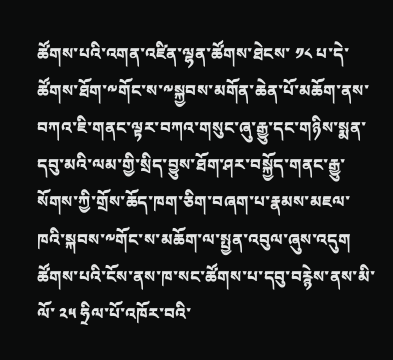ཚོགས་པའི་འགན་འཛིན་ལྷན་ཚོགས་ཐེངས་ ༡༨ པ་དེ་ཚོགས་ཐོག་༸གོང་ས་༸སྐྱབས་མགོན་ཆེན་པོ་མཆོག་ནས་བཀའ་ཇི་གནང་ལྟར་བཀའ་གསུང་ཞུ་རྒྱུ་དང་གཉིས་སྨན་དབུ་མའི་ལམ་གྱི་སྲིད་བྱུས་ཐོག་ཤར་བསྐྱོད་གནང་རྒྱུ་སོགས་ཀྱི་གྲོས་ཆོད་ཁག་ཅིག་བཞག་པ་རྣམས་མཇལ་ཁའི་སྐབས་༸གོང་ས་མཆོག་ལ་སྤྱན་འབུལ་ཞུས་འདུག ཚོགས་པའི་ངོས་ནས་ཁ་སང་ཚོགས་པ་དབུ་བརྙེས་ནས་མི་ལོ་ ༢༥ ཧྲིལ་པོ་འཁོར་བའི་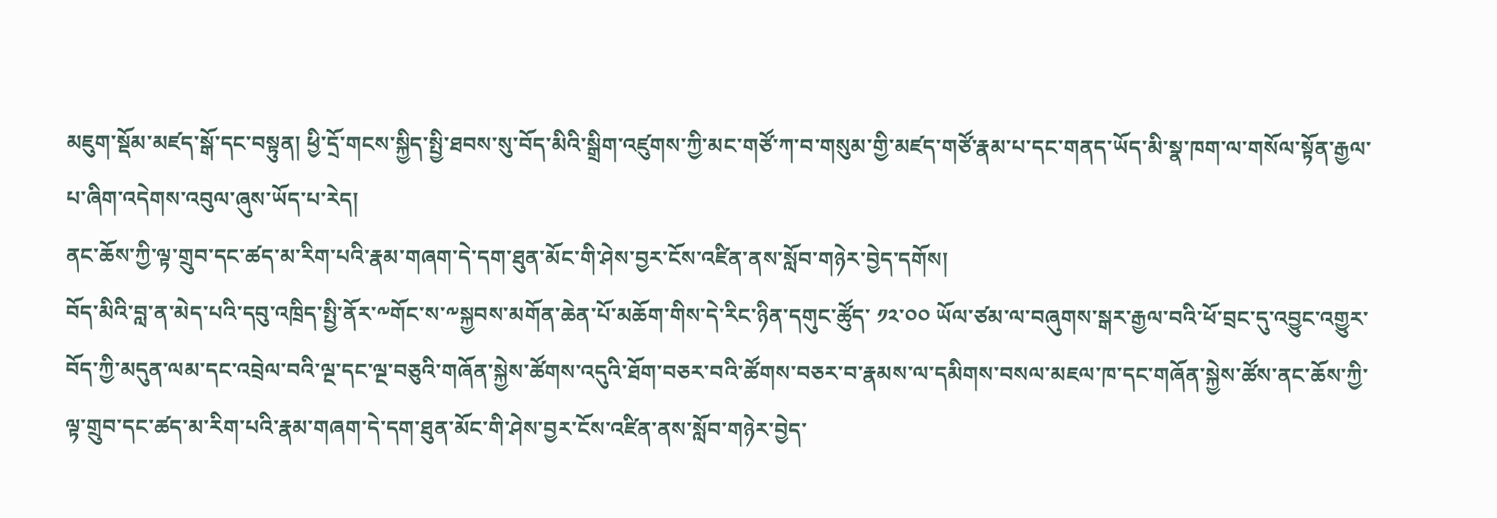མཇུག་སྡོམ་མཛད་སྒོ་དང་བསྟུན། ཕྱི་དྲོ་གངས་སྐྱིད་སྤྱི་ཐབས་སུ་བོད་མིའི་སྒྲིག་འཛུགས་ཀྱི་མང་གཙོ་ཀ་བ་གསུམ་གྱི་མཛད་གཙོ་རྣམ་པ་དང་གནད་ཡོད་མི་སྣ་ཁག་ལ་གསོལ་སྟོན་རྒྱལ་པ་ཞིག་འདེགས་འབུལ་ཞུས་ཡོད་པ་རེད།
ནང་ཆོས་ཀྱི་ལྟ་གྲུབ་དང་ཚད་མ་རིག་པའི་རྣམ་གཞག་དེ་དག་ཐུན་མོང་གི་ཤེས་བྱར་ངོས་འཛིན་ནས་སློབ་གཉེར་བྱེད་དགོས།
བོད་མིའི་བླ་ན་མེད་པའི་དབུ་འཁྲིད་སྤྱི་ནོར་༸གོང་ས་༸སྐྱབས་མགོན་ཆེན་པོ་མཆོག་གིས་དེ་རིང་ཉིན་དགུང་ཚོུད་ ༡༢་༠༠ ཡོལ་ཙམ་ལ་བཞུགས་སྒར་རྒྱལ་བའི་ཕོ་བྲང་དུ་འབྱུང་འགྱུར་བོད་ཀྱི་མདུན་ལམ་དང་འབྲེལ་བའི་ལྔ་དང་ལྔ་བཅུའི་གཞོན་སྐྱེས་ཚོགས་འདུའི་ཐོག་བཅར་བའི་ཚོགས་བཅར་བ་རྣམས་ལ་དམིགས་བསལ་མཇལ་ཁ་དང་གཞོན་སྐྱེས་ཚོས་ནང་ཆོས་ཀྱི་ལྟ་གྲུབ་དང་ཚད་མ་རིག་པའི་རྣམ་གཞག་དེ་དག་ཐུན་མོང་གི་ཤེས་བྱར་ངོས་འཛིན་ནས་སློབ་གཉེར་བྱེད་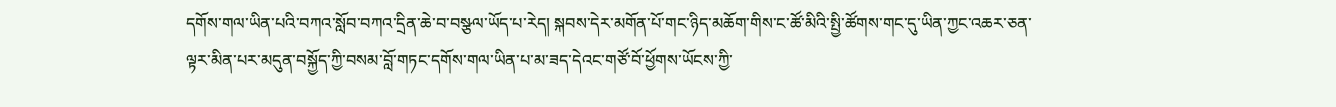དགོས་གལ་ཡིན་པའི་བཀའ་སློབ་བཀའ་དྲིན་ཆེ་བ་བསྩལ་ཡོད་པ་རེད། སྐབས་དེར་མགོན་པོ་གང་ཉིད་མཆོག་གིས་ང་ཚོ་མིའི་སྤྱི་ཚོགས་གང་དུ་ཡིན་ཀྱང་འཆར་ཅན་ལྟར་མིན་པར་མདུན་བསྐྱོད་ཀྱི་བསམ་བློ་གཏང་དགོས་གལ་ཡིན་པ་མ་ཟད་དེའང་གཙོ་བོ་ཕྱོགས་ཡོངས་ཀྱི་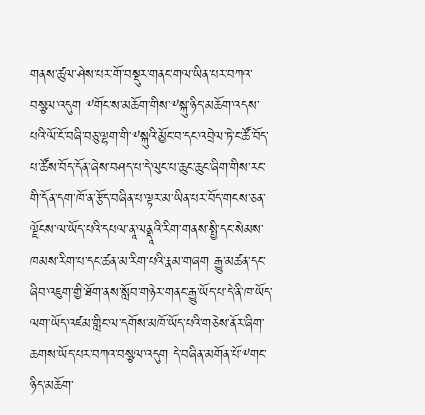གནས་ཚུལ་ཤེས་པར་གོ་བསྡུར་གནང་གལ་ཡིན་པར་བཀའ་བསྩལ་འདུག ༸གོང་ས་མཆོག་གིས་༸སྐུ་ཉིད་མཆོག་འདས་པའི་ལོ་ངོ་བཞི་བཅུ་ལྷག་གི་༸སྐུའི་མྱོང་བ་དང་འབྲེལ་ཏེ་ང་ཚོ་བོད་པ་ཚོས་བོད་དོན་ཞེས་བཤད་པ་དེ་ལུང་པ་ཆུང་ཆུང་ཞིག་གིས་རང་གི་དོན་དག་ཁོ་ན་རྩོད་བཞིན་པ་ལྟར་མ་ཡིན་པར་བོད་གངས་ཅན་ལྗོངས་ལ་ཡོད་པའི་དཔལ་ནཱ་ལནྡཱའི་རིག་གནས་སྤྱི་དང་སེམས་ཁམས་རིག་པ་དང་ཚན་མ་རིག་པའི་རྣམ་གཞག རྒྱུ་མཚན་དང་ཞིབ་འཇུག་གྱི་ཐོག་ནས་སློབ་གཉེར་གནང་རྒྱུ་ཡོད་པ་དེ་ནི་ཁ་ཡོད་ལག་ཡོད་འཛམ་གླིང་ལ་དགོས་མཁོ་ཡོད་པའི་གཅེས་ནོར་ཞིག་ཆགས་ཡོད་པར་བཀའ་བསྩལ་འདུག དེ་བཞིན་མགོན་པོ་༸གང་ཉིད་མཆོག་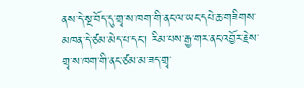ནས་དེ་སྔ་བོད་དུ་གྲྭ་ས་ཁག་གི་ནང་ལ་ཡང་དཔེ་ཆ་གཟིགས་མཁན་དེ་ཙམ་མེད་པ་དང་། རིམ་པས་རྒྱ་གར་ནང་འབྱོར་རྗེས་གྲྭ་ས་ཁག་གི་ནང་ཙམ་མ་ཟད་གྲྭ་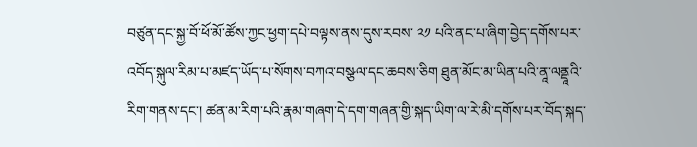བཙུན་དང་སྐྱ་བོ་ཕོ་མོ་ཚོས་ཀྱང་ཕྱག་དཔེ་བལྟས་ནས་དུས་རབས་ ༢༡ པའི་ནང་པ་ཞིག་བྱེད་དགོས་པར་འབོད་སྐུལ་རིམ་པ་མཛད་ཡོད་པ་སོགས་བཀའ་བསྩལ་དང་ཆབས་ཅིག ཐུན་མོང་མ་ཡིན་པའི་ནཱ་ལནྡཱའི་རིག་གནས་དང་། ཚན་མ་རིག་པའི་རྣམ་གཞག་དེ་དག་གཞན་གྱི་སྐད་ཡིག་ལ་རེ་མི་དགོས་པར་བོད་སྐད་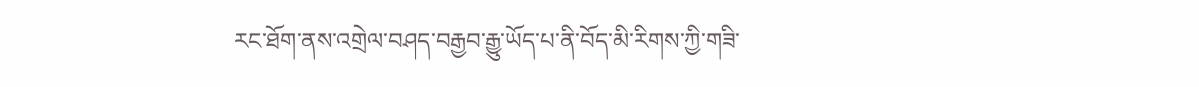རང་ཐོག་ནས་འགྲེལ་བཤད་བརྒྱབ་རྒྱུ་ཡོད་པ་ནི་བོད་མི་རིགས་ཀྱི་གཟི་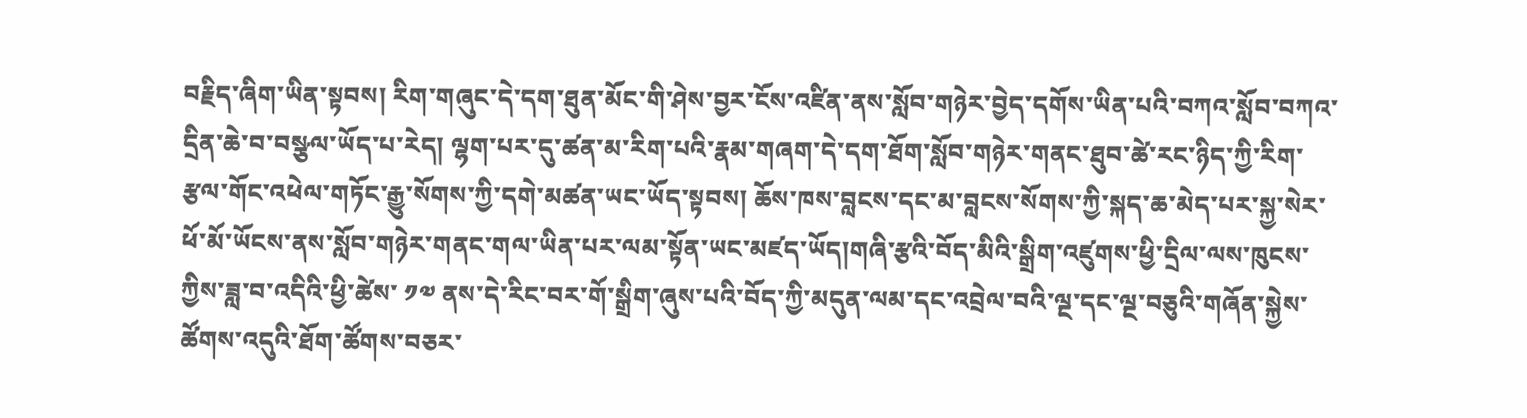བརྗིད་ཞིག་ཡིན་སྟབས། རིག་གཞུང་དེ་དག་ཐུན་མོང་གི་ཤེས་བྱར་ངོས་འཛིན་ནས་སློབ་གཉེར་བྱེད་དགོས་ཡིན་པའི་བཀའ་སློབ་བཀའ་དྲིན་ཆེ་བ་བསྩལ་ཡོད་པ་རེད། ལྷག་པར་དུ་ཚན་མ་རིག་པའི་རྣམ་གཞག་དེ་དག་ཐོག་སློབ་གཉེར་གནང་ཐུབ་ཚེ་རང་ཉིད་ཀྱི་རིག་རྩལ་གོང་འཕེལ་གཏོང་རྒྱུ་སོགས་ཀྱི་དགེ་མཚན་ཡང་ཡོད་སྟབས། ཆོས་ཁས་བླངས་དང་མ་བླངས་སོགས་ཀྱི་སྐད་ཆ་མེད་པར་སྐྱ་སེར་ཕོ་མོ་ཡོངས་ནས་སློབ་གཉེར་གནང་གལ་ཡིན་པར་ལམ་སྟོན་ཡང་མཛད་ཡོད།གཞི་རྩའི་བོད་མིའི་སྒྲིག་འཛུགས་ཕྱི་དྲིལ་ལས་ཁུངས་ཀྱིས་ཟླ་བ་འདིའི་ཕྱི་ཚེས་ ༡༧ ནས་དེ་རིང་བར་གོ་སྒྲིག་ཞུས་པའི་བོད་ཀྱི་མདུན་ལམ་དང་འབྲེལ་བའི་ལྔ་དང་ལྔ་བཅུའི་གཞོན་སྐྱེས་ཚོགས་འདུའི་ཐོག་ཚོགས་བཅར་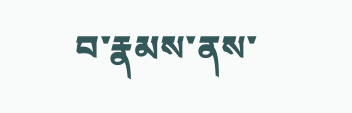བ་རྣམས་ནས་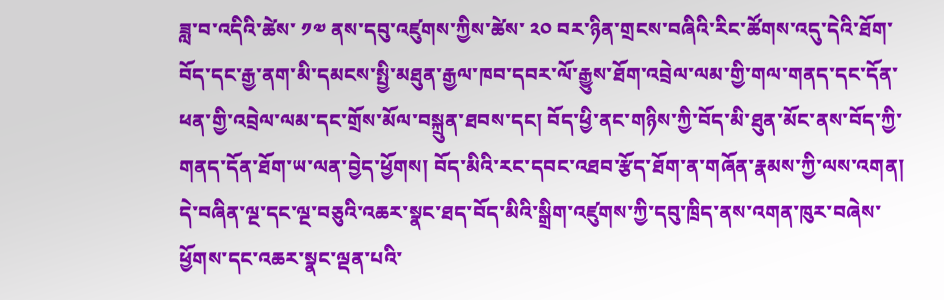ཟླ་བ་འདིའི་ཚེས་ ༡༧ ནས་དབུ་འཛུགས་ཀྱིས་ཚེས་ ༢༠ བར་ཉིན་གྲངས་བཞིའི་རིང་ཚོགས་འདུ་དེའི་ཐོག་བོད་དང་རྒྱ་ནག་མི་དམངས་སྤྱི་མཐུན་རྒྱལ་ཁབ་དབར་ལོ་རྒྱུས་ཐོག་འབྲེལ་ལམ་གྱི་གལ་གནད་དང་དོན་ཕན་གྱི་འབྲེལ་ལམ་དང་གྲོས་མོལ་བསྐྲུན་ཐབས་དང། བོད་ཕྱི་ནང་གཉིས་ཀྱི་བོད་མི་ཐུན་མོང་ནས་བོད་ཀྱི་གནད་དོན་ཐོག་ཡ་ལན་བྱེད་ཕྱོགས། བོད་མིའི་རང་དབང་འཐབ་རྩོད་ཐོག་ན་གཞོན་རྣམས་ཀྱི་ལས་འགན། དེ་བཞིན་ལྔ་དང་ལྔ་བཅུའི་འཆར་སྣང་ཐད་བོད་མིའི་སྒྲིག་འཛུགས་ཀྱི་དབུ་ཁྲིད་ནས་འགན་ཁུར་བཞེས་ཕྱོགས་དང་འཆར་སྣང་ལྡན་པའི་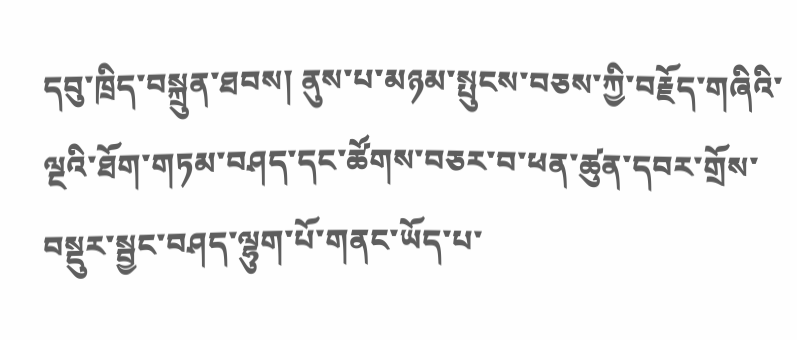དབུ་ཁྲིད་བསྐྲུན་ཐབས། ནུས་པ་མཉམ་སྤུངས་བཅས་ཀྱི་བརྗོད་གཞིའི་ལྔའི་ཐོག་གཏམ་བཤད་དང་ཚོགས་བཅར་བ་ཕན་ཚུན་དབར་གྲོས་བསྡུར་སྦྱང་བཤད་ལྷུག་པོ་གནང་ཡོད་པ་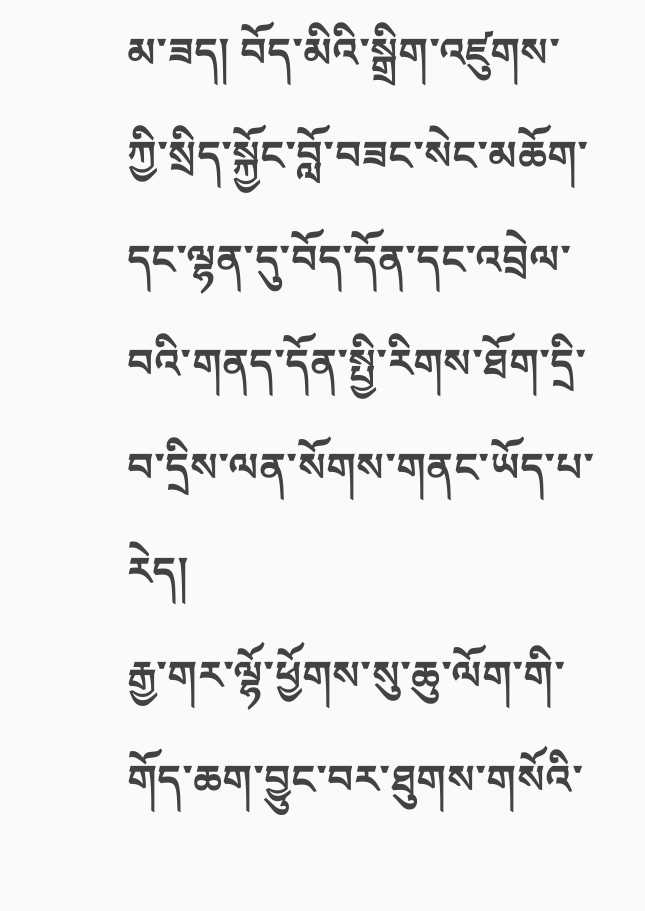མ་ཟད། བོད་མིའི་སྒྲིག་འཛུགས་ཀྱི་སྲིད་སྐྱོང་བློ་བཟང་སེང་མཆོག་དང་ལྷན་དུ་བོད་དོན་དང་འབྲེལ་བའི་གནད་དོན་སྤྱི་རིགས་ཐོག་དྲི་བ་དྲིས་ལན་སོགས་གནང་ཡོད་པ་རེད།
རྒྱ་གར་ལྷོ་ཕྱོགས་སུ་ཆུ་ལོག་གི་གོད་ཆག་བྱུང་བར་ཐུགས་གསོའི་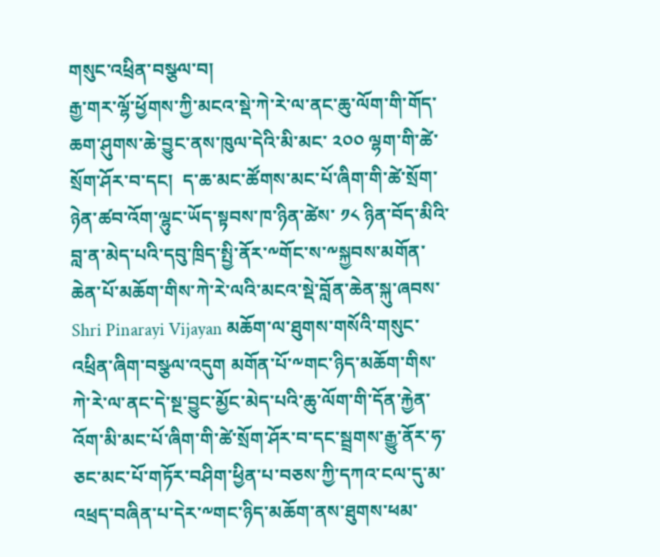གསུང་འཕྲིན་བསྩལ་བ།
རྒྱ་གར་ལྷོ་ཕྱོགས་ཀྱི་མངའ་སྡེ་ཀེ་རེ་ལ་ནང་ཆུ་ལོག་གི་གོད་ཆག་ཤུགས་ཆེ་བྱུང་ནས་ཁུལ་དེའི་མི་མང་ ༢༠༠ ལྷག་གི་ཚེ་སྲོག་ཤོར་བ་དང།  ད་ཆ་མང་ཚོགས་མང་པོ་ཞིག་གི་ཚེ་སྲོག་ཉེན་ཚབ་འོག་ལྷུང་ཡོད་སྟབས་ཁ་ཉིན་ཚེས་ ༡༨ ཉིན་བོད་མིའི་བླ་ན་མེད་པའི་དབུ་ཁྲིད་སྤྱི་ནོར་༸གོང་ས་༸སྐྱབས་མགོན་ཆེན་པོ་མཆོག་གིས་ཀེ་རེ་ལའི་མངའ་སྡེ་བློན་ཆེན་སྐུ་ཞབས་ Shri Pinarayi Vijayan མཆོག་ལ་ཐུགས་གསོའི་གསུང་འཕྲིན་ཞིག་བསྩལ་འདུག མགོན་པོ་༸གང་ཉིད་མཆོག་གིས་ཀེ་རེ་ལ་ནང་དེ་སྔ་བྱུང་མྱོང་མེད་པའི་ཆུ་ལོག་གི་དོན་རྐྱེན་འོག་མི་མང་པོ་ཞིག་གི་ཚེ་སྲོག་ཤོར་བ་དང་སྦྲགས་རྒྱུ་ནོར་ཧ་ཅང་མང་པོ་གཏོར་བཤིག་ཕྱིན་པ་བཅས་ཀྱི་དཀའ་ངལ་དུ་མ་འཕྲད་བཞིན་པ་དེར་༸གང་ཉིད་མཆོག་ནས་ཐུགས་ཕམ་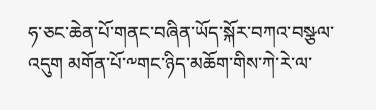ཧ་ཅང་ཆེན་པོ་གནང་བཞིན་ཡོད་སྐོར་བཀའ་བསྩལ་འདུག མགོན་པོ་༸གང་ཉིད་མཆོག་གིས་ཀེ་རེ་ལ་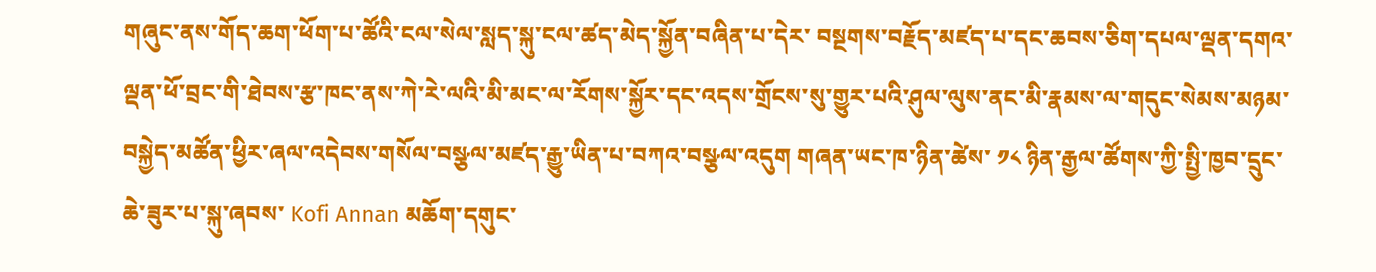གཞུང་ནས་གོད་ཆག་ཕོག་པ་ཚོའི་ངལ་སེལ་སླད་སྐུ་ངལ་ཚད་མེད་སྐྱོན་བཞིན་པ་དེར་ བསྔགས་བརྗོད་མཛད་པ་དང་ཆབས་ཅིག་དཔལ་ལྡན་དགའ་ལྡན་ཕོ་བྲང་གི་ཐེབས་རྩ་ཁང་ནས་ཀེ་རེ་ལའི་མི་མང་ལ་རོགས་སྐྱོར་དང་འདས་གྲོངས་སུ་གྱུར་པའི་ཤུལ་ལུས་ནང་མི་རྣམས་ལ་གདུང་སེམས་མཉམ་བསྐྱེད་མཚོན་ཕྱིར་ཞལ་འདེབས་གསོལ་བསྩལ་མཛད་རྒྱུ་ཡིན་པ་བཀའ་བསྩལ་འདུག གཞན་ཡང་ཁ་ཉིན་ཚེས་ ༡༨ ཉིན་རྒྱལ་ཚོགས་ཀྱི་སྤྱི་ཁྱབ་དྲུང་ཆེ་ཟུར་པ་སྐུ་ཞབས་ Kofi Annan མཆོག་དགུང་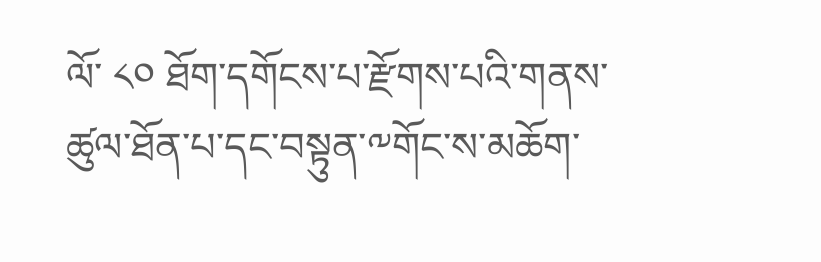ལོ་ ༨༠ ཐོག་དགོངས་པ་རྫོགས་པའི་གནས་ཚུལ་ཐོན་པ་དང་བསྟུན་༸གོང་ས་མཆོག་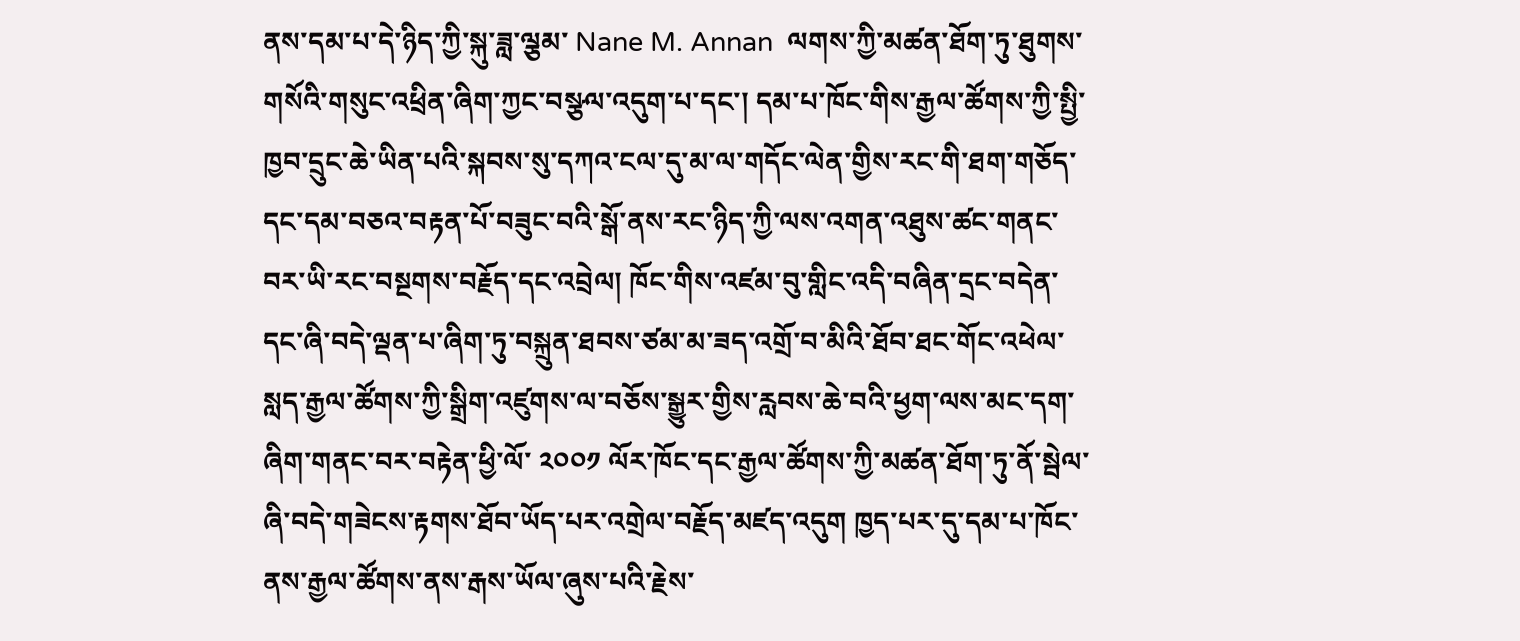ནས་དམ་པ་དེ་ཉིད་ཀྱི་སྐུ་ཟླ་ལྕམ་ Nane M. Annan  ལགས་ཀྱི་མཚན་ཐོག་ཏུ་ཐུགས་གསོའི་གསུང་འཕྲིན་ཞིག་ཀྱང་བསྩལ་འདུག་པ་དང་། དམ་པ་ཁོང་གིས་རྒྱལ་ཚོགས་ཀྱི་སྤྱི་ཁྱབ་དྲུང་ཆེ་ཡིན་པའི་སྐབས་སུ་དཀའ་ངལ་དུ་མ་ལ་གདོང་ལེན་གྱིས་རང་གི་ཐག་གཅོད་དང་དམ་བཅའ་བརྟན་པོ་བཟུང་བའི་སྒོ་ནས་རང་ཉིད་ཀྱི་ལས་འགན་འཐུས་ཚང་གནང་བར་ཡི་རང་བསྔགས་བརྗོད་དང་འབྲེལ། ཁོང་གིས་འཛམ་བུ་གླིང་འདི་བཞིན་དྲང་བདེན་དང་ཞི་བདེ་ལྡན་པ་ཞིག་ཏུ་བསྐྲུན་ཐབས་ཙམ་མ་ཟད་འགྲོ་བ་མིའི་ཐོབ་ཐང་གོང་འཕེལ་སླད་རྒྱལ་ཚོགས་ཀྱི་སྒྲིག་འཛུགས་ལ་བཅོས་སྒྱུར་གྱིས་རླབས་ཆེ་བའི་ཕྱག་ལས་མང་དག་ཞིག་གནང་བར་བརྟེན་ཕྱི་ལོ་ ༢༠༠༡ ལོར་ཁོང་དང་རྒྱལ་ཚོགས་ཀྱི་མཚན་ཐོག་ཏུ་ནོ་སྦེལ་ཞི་བདེ་གཟེངས་རྟགས་ཐོབ་ཡོད་པར་འགྲེལ་བརྗོད་མཛད་འདུག ཁྱད་པར་དུ་དམ་པ་ཁོང་ནས་རྒྱལ་ཚོགས་ནས་རྒས་ཡོལ་ཞུས་པའི་རྗེས་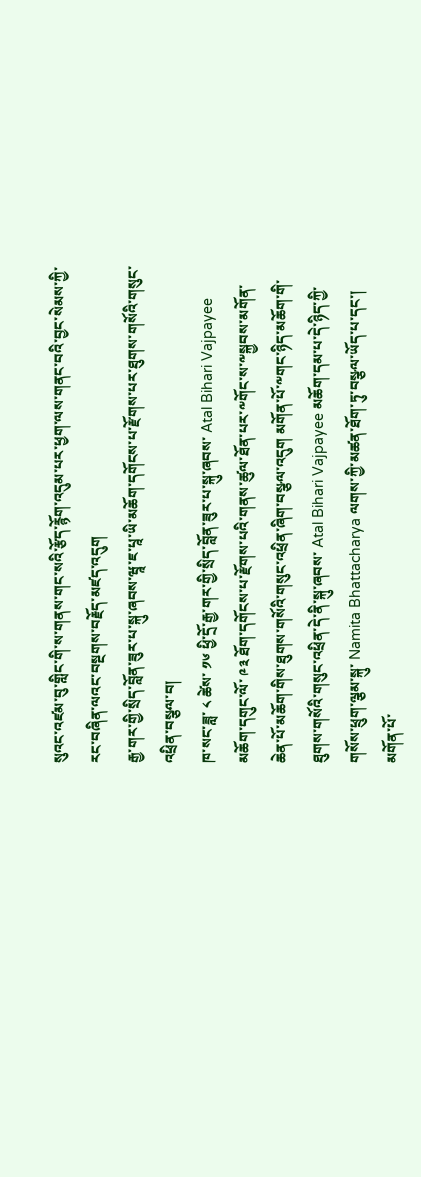སུའང་འཛམ་བུ་གླིང་གི་ས་གནས་གང་སའི་རྩོད་རྙོག་འདུམ་པར་ཕྱག་ལས་གནང་བའི་བྱང་སེམས་ཀྱི་རང་བཞིན་ལའང་བསྔགས་བརྗོད་མཛད་འདུག
རྒྱ་གར་གྱི་སྲིད་བློན་ཟུར་པ་སྐུ་ཞབས་ཝཱ་ཇ་པཱ་ཡི་མཆོག་དགོངས་པ་རྫོགས་པར་ཐུགས་གསོའི་གསུང་འཕྲིན་བསྩལ་བ།
ཁ་སང་ཟླ་ ༨ ཚེས་ ༡༦ ཕྱི་དྲོ་རྒྱ་གར་གྱི་སྲིད་བློན་ཟུར་པ་སྐུ་ཞབས་ Atal Bihari Vajpayee མཆོག་དགུང་ལོ་ ༩༣ ཐོག་དགོངས་པ་རྫོགས་པའི་གནས་ཚུལ་ཐོན་པར་༸གོང་ས་༸སྐྱབས་མགོན་ཆེན་པོ་མཆོག་གིས་ཐུགས་གསོའི་གསུང་འཕྲིན་ཞིག་བསྩལ་འདུག མགོན་པོ་༸གང་ཉིད་མཆོག་གི་ཐུགས་གསོའི་གསུང་འཕྲིན་དེ་ནི་སྐུ་ཞབས་ Atal Bihari Vajpayee མཆོག་དམ་པ་དེ་ཉིད་ཀྱི་གསོས་ཕྲུག་ལྕམ་སྐུ་ Namita Bhattacharya ལགས་ཀྱི་མཚན་ཐོག་ཏུ་བསྩལ་ཡོད་པ་དང་། མགོན་པོ་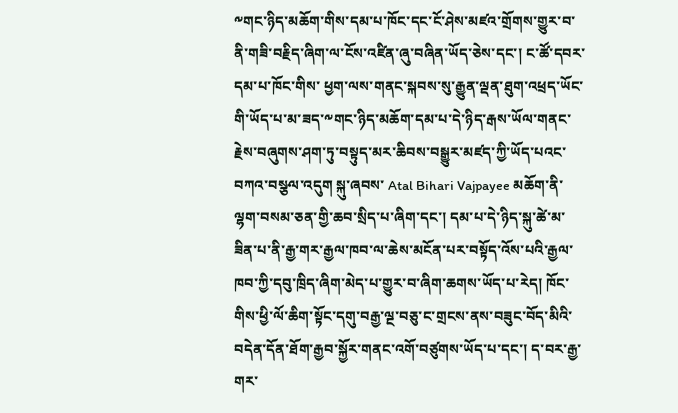༸གང་ཉིད་མཆོག་གིས་དམ་པ་ཁོང་དང་ངོ་ཤེས་མཛའ་གྲོགས་གྱུར་བ་ནི་གཟི་བརྗིད་ཞིག་ལ་ངོས་འཛིན་ཞུ་བཞིན་ཡོད་ཅེས་དང་། ང་ཚོ་དབར་དམ་པ་ཁོང་གིས་ ཕྱག་ལས་གནང་སྐབས་སུ་རྒྱུན་ལྡན་ཐུག་འཕྲད་ཡོང་གི་ཡོད་པ་མ་ཟད་༸གང་ཉིད་མཆོག་དམ་པ་དེ་ཉིད་རྒས་ཡོལ་གནང་རྗེས་བཞུགས་ཤག་ཏུ་བསྟུད་མར་ཆིབས་བསྒྱུར་མཛད་ཀྱི་ཡོད་པའང་བཀའ་བསྩལ་འདུག སྐུ་ཞབས་ Atal Bihari Vajpayee མཆོག་ནི་ལྷག་བསམ་ཅན་གྱི་ཆབ་སྲིད་པ་ཞིག་དང་། དམ་པ་དེ་ཉིད་སྐུ་ཚེ་མ་ཟིན་པ་ནི་རྒྱ་གར་རྒྱལ་ཁབ་ལ་ཆེས་མངོན་པར་བསྟོད་འོས་པའི་རྒྱལ་ཁབ་ཀྱི་དབུ་ཁྲིད་ཞིག་མེད་པ་གྱུར་བ་ཞིག་ཆགས་ཡོད་པ་རེད། ཁོང་གིས་ཕྱི་ལོ་ཆིག་སྟོང་དགུ་བརྒྱ་ལྔ་བཅུ་ང་གྲངས་ནས་བཟུང་བོད་མིའི་བདེན་དོན་ཐོག་རྒྱབ་སྐྱོར་གནང་འགོ་བཙུགས་ཡོད་པ་དང་། ད་བར་རྒྱ་གར་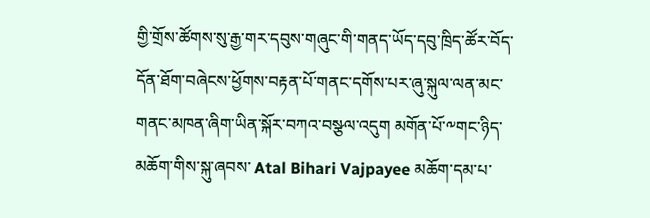གྱི་གྲོས་ཚོགས་སུ་རྒྱ་གར་དབུས་གཞུང་གི་གནད་ཡོད་དབུ་ཁྲིད་ཚོར་བོད་དོན་ཐོག་བཞེངས་ཕྱོགས་བརྟན་པོ་གནང་དགོས་པར་ཞུ་སྐུལ་ལན་མང་གནང་མཁན་ཞིག་ཡིན་སྐོར་བཀའ་བསྩལ་འདུག མགོན་པོ་༸གང་ཉིད་མཆོག་གིས་སྐུ་ཞབས་ Atal Bihari Vajpayee མཆོག་དམ་པ་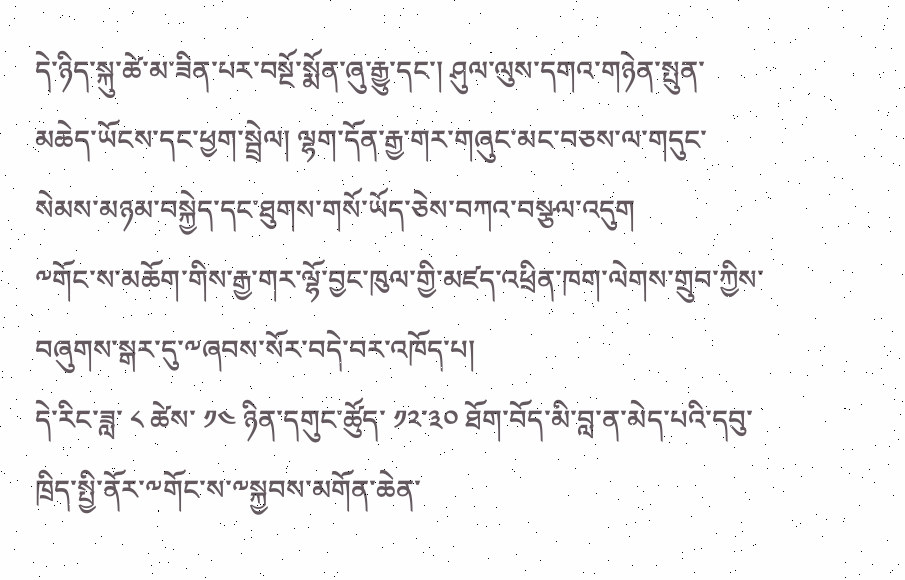དེ་ཉིད་སྐུ་ཚེ་མ་ཟིན་པར་བསྔོ་སྨོན་ཞུ་རྒྱུ་དང་། ཤུལ་ལུས་དགའ་གཉེན་སྤུན་མཆེད་ཡོངས་དང་ཕྱག་སྦྲེལ། ལྷག་དོན་རྒྱ་གར་གཞུང་མང་བཅས་ལ་གདུང་སེམས་མཉམ་བསྐྱེད་དང་ཐུགས་གསོ་ཡོད་ཅེས་བཀའ་བསྩལ་འདུག
༸གོང་ས་མཆོག་གིས་རྒྱ་གར་ལྷོ་བྱང་ཁུལ་གྱི་མཛད་འཕྲིན་ཁག་ལེགས་གྲུབ་ཀྱིས་བཞུགས་སྒར་དུ་༸ཞབས་སོར་བདེ་བར་འཁོད་པ།
དེ་རིང་ཟླ་ ༨ ཚེས་ ༡༤ ཉིན་དགུང་ཚོུད་ ༡༢་༣༠ ཐོག་བོད་མི་བླ་ན་མེད་པའི་དབུ་ཁྲིད་སྤྱི་ནོར་༸གོང་ས་༸སྐྱབས་མགོན་ཆེན་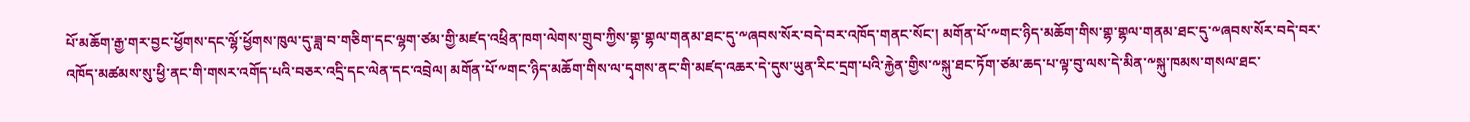པོ་མཆོག་རྒྱ་གར་བྱང་ཕྱོགས་དང་ལྷོ་ཕྱོགས་ཁུལ་དུ་ཟླ་བ་གཅིག་དང་ལྷག་ཙམ་གྱི་མཛད་འཕྲིན་ཁག་ལེགས་གྲུབ་ཀྱིས་གྷ་གྷལ་གནམ་ཐང་དུ་༸ཞབས་སོར་བདེ་བར་འཁོད་གནང་སོང་། མགོན་པོ་༸གང་ཉིད་མཆོག་གིས་གྷ་གྷལ་གནམ་ཐང་དུ་༸ཞབས་སོར་བདེ་བར་འཁོད་མཚམས་སུ་ཕྱི་ནང་གི་གསར་འགོད་པའི་བཅར་འདྲི་དང་ལེན་དང་འབྲེལ། མགོན་པོ་༸གང་ཉིད་མཆོག་གིས་ལ་དྭགས་ནང་གི་མཛད་འཆར་དེ་དུས་ཡུན་རིང་དྲག་པའི་རྐྱེན་གྱིས་༸སྐུ་ཐང་ཏོག་ཙམ་ཆད་པ་ལྟ་བུ་ལས་དེ་མིན་༸སྐུ་ཁམས་གསལ་ཐང་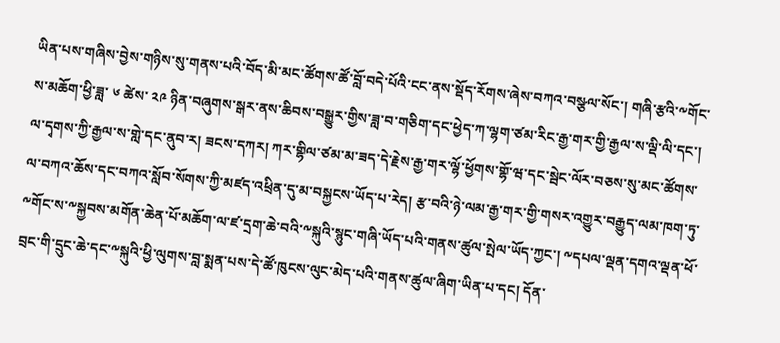ཡིན་པས་གཞིས་བྱེས་གཉིས་སུ་གནས་པའི་བོད་མི་མང་ཚོགས་ཚོ་བློ་བདེ་པོའི་ངང་ནས་སྡོད་རོགས་ཞེས་བཀའ་བསྩལ་སོང་། གཞི་རྩའི་༸གོང་ས་མཆོག་ཕྱི་ཟླ་ ༦ ཚེས་ ༢༩ ཉིན་བཞུགས་སྒར་ནས་ཆིབས་བསྒྱུར་གྱིས་ཟླ་བ་གཅིག་དང་ཕྱེད་ཀ་ལྷག་ཙམ་རིང་རྒྱ་གར་གྱི་རྒྱལ་ས་ལྡི་ལི་དང་། ལ་དྭགས་ཀྱི་རྒྱལ་ས་གླེ་དང་ནུབ་ར། ཟངས་དཀར། ཀར་གྷིལ་ཙམ་མ་ཟད་དེ་རྗེས་རྒྱ་གར་ལྷོ་ཕྱོགས་གྷོ་ཝ་དང་སྦེང་ལོར་བཅས་སུ་མང་ཚོགས་ལ་བཀའ་ཆོས་དང་བཀའ་སློབ་སོགས་ཀྱི་མཛད་འཕྲིན་དུ་མ་བསྐྱངས་ཡོད་པ་རེད། རྩ་བའི་ཉེ་ལམ་རྒྱ་གར་གྱི་གསར་འགྱུར་བརྒྱུད་ལམ་ཁག་ཏུ་༸གོང་ས་༸སྐྱབས་མགོན་ཆེན་པོ་མཆོག་ལ་ཛ་དྲག་ཆེ་བའི་༸སྐུའི་སྙུང་གཞི་ཡོད་པའི་གནས་ཚུལ་སྤེལ་ཡོད་ཀྱང་། ༸དཔལ་ལྡན་དགའ་ལྡན་ཕོ་བྲང་གི་དྲུང་ཆེ་དང་༸སྐུའི་ཕྱི་ལུགས་བླ་སྨན་པས་དེ་ཚོ་ཁུངས་ལུང་མེད་པའི་གནས་ཚུལ་ཞིག་ཡིན་པ་དང། དོན་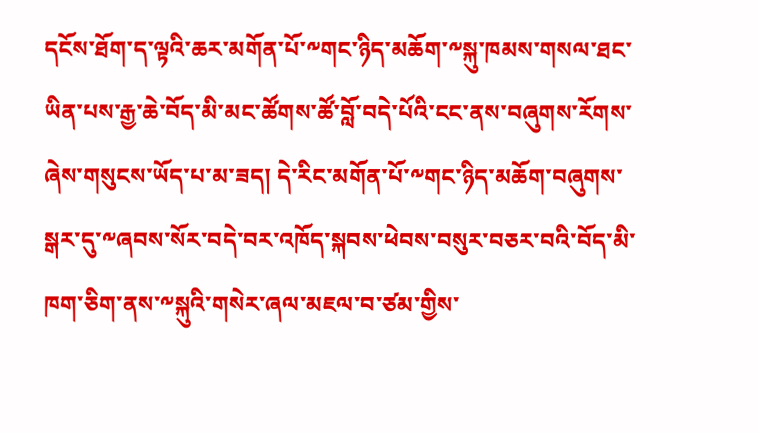དངོས་ཐོག་ད་ལྟའི་ཆར་མགོན་པོ་༸གང་ཉིད་མཆོག་༸སྐུ་ཁམས་གསལ་ཐང་ཡིན་པས་རྒྱ་ཆེ་བོད་མི་མང་ཚོགས་ཚོ་བློ་བདེ་པོའི་ངང་ནས་བཞུགས་རོགས་ཞེས་གསུངས་ཡོད་པ་མ་ཟད། དེ་རིང་མགོན་པོ་༸གང་ཉིད་མཆོག་བཞུགས་སྒར་དུ་༸ཞབས་སོར་བདེ་བར་འཁོད་སྐབས་ཕེབས་བསུར་བཅར་བའི་བོད་མི་ཁག་ཅིག་ནས་༸སྐུའི་གསེར་ཞལ་མཇལ་བ་ཙམ་གྱིས་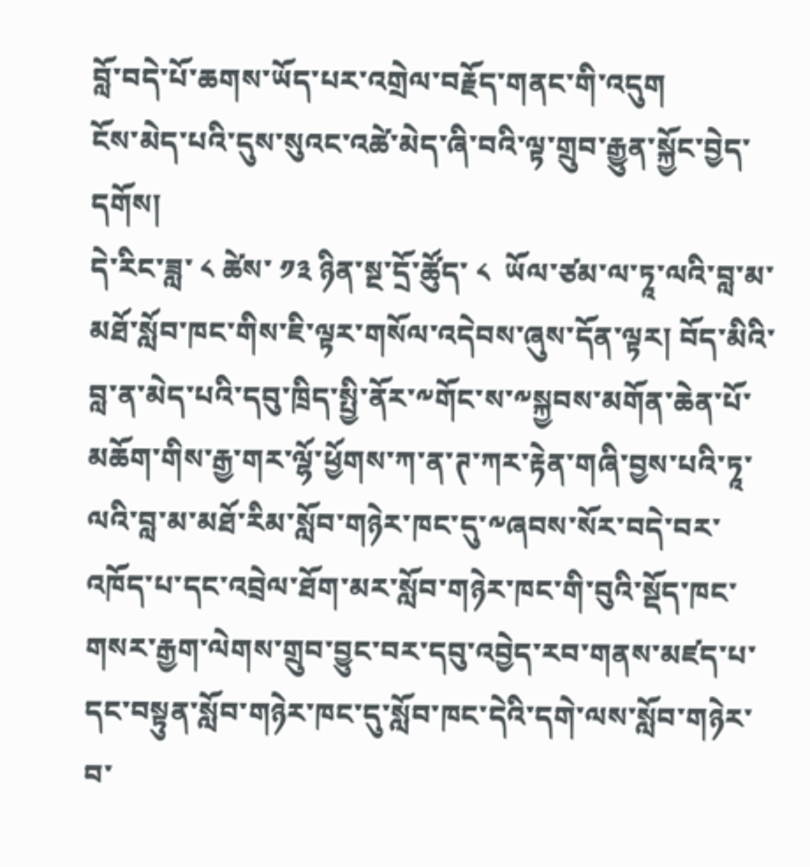བློ་བདེ་པོ་ཆགས་ཡོད་པར་འགྲེལ་བརྗོད་གནང་གི་འདུག
ངོས་མེད་པའི་དུས་སུའང་འཚེ་མེད་ཞི་བའི་ལྟ་གྲུབ་རྒྱུན་སྐྱོང་བྱེད་དགོས།
དེ་རིང་ཟླ་ ༨ ཚེས་ ༡༣ ཉིན་སྔ་དྲོ་ཚོུད་ ༨  ཡོལ་ཙམ་ལ་ཏཱ་ལའི་བླ་མ་མཐོ་སློབ་ཁང་གིས་ཇི་ལྟར་གསོལ་འདེབས་ཞུས་དོན་ལྟར། བོད་མིའི་བླ་ན་མེད་པའི་དབུ་ཁྲིད་སྤྱི་ནོར་༸གོང་ས་༸སྐྱབས་མགོན་ཆེན་པོ་མཆོག་གིས་རྒྱ་གར་ལྷོ་ཕྱོགས་ཀ་ན་ཊ་ཀར་རྟེན་གཞི་བྱས་པའི་ཏཱ་ལའི་བླ་མ་མཐོ་རིམ་སློབ་གཉེར་ཁང་དུ་༸ཞབས་སོར་བདེ་བར་འཁོད་པ་དང་འབྲེལ་ཐོག་མར་སློབ་གཉེར་ཁང་གི་བུའི་སྡོད་ཁང་གསར་རྒྱག་ལེགས་གྲུབ་བྱུང་བར་དབུ་འབྱེད་རབ་གནས་མཛད་པ་དང་བསྟུན་སློབ་གཉེར་ཁང་དུ་སློབ་ཁང་དེའི་དགེ་ལས་སློབ་གཉེར་བ་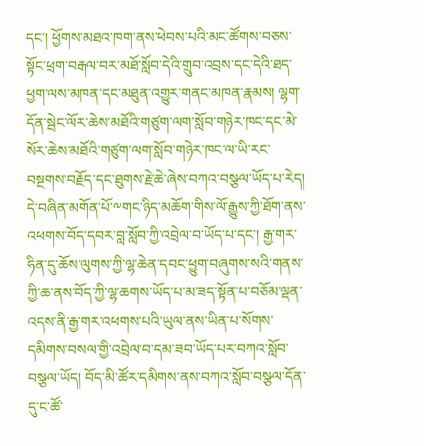དང་། ཕྱོགས་མཐའ་ཁག་ནས་ཕེབས་པའི་མང་ཚོགས་བཅས་སྟོང་ཕྲག་བརྒལ་བར་མཐོ་སློབ་དེའི་གྲུབ་འབྲས་དང་དེའི་ཐད་ཕྱག་ལས་མཁན་དང་མཐུན་འགྱུར་གནང་མཁན་རྣམས། ལྷག་དོན་སྦེང་ལོར་ཆེས་མཐོའི་གཙུག་ལག་སློབ་གཉེར་ཁང་དང་མེ་སོར་ཆེས་མཐོའི་གཙུག་ལག་སློབ་གཉེར་ཁང་ལ་ཡི་རང་བསྔགས་བརྗོད་དང་ཐུགས་རྗེ་ཆེ་ཞེས་བཀའ་བསྩལ་ཡོད་པ་རེད། དེ་བཞིན་མགོན་པོ་༸གང་ཉིད་མཆོག་གིས་ལོ་རྒྱུས་ཀྱི་ཐོག་ནས་འཕགས་བོད་དབར་བླ་སློབ་ཀྱི་འབྲེལ་བ་ཡོད་པ་དང་། རྒྱ་གར་ཧིན་དུ་ཆོས་ལུགས་ཀྱི་ལྷ་ཆེན་དབང་ཕྱུག་བཞུགས་སའི་གནས་ཀྱི་ཆ་ནས་བོད་ཀྱི་ལྷ་ཆགས་ཡོད་པ་མ་ཟད་སྟོན་པ་བཅོམ་ལྡན་འདས་ནི་རྒྱ་གར་འཕགས་པའི་ཡུལ་ནས་ཡིན་པ་སོགས་དམིགས་བསལ་གྱི་འབྲེལ་བ་དམ་ཟབ་ཡོད་པར་བཀའ་སློབ་བསྩལ་ཡོད། བོད་མི་ཚོར་དམིགས་ནས་བཀའ་སློབ་བསྩལ་དོན་དུ་ང་ཚོ་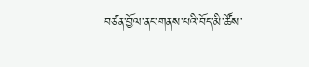བཙན་བྱོལ་ནང་གནས་པའི་བོད་མི་ཚོས་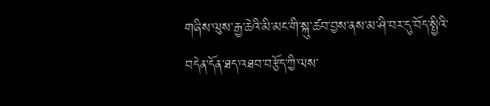གཞིས་ལུས་རྒྱ་ཆེའི་མི་མང་གི་སྐུ་ཚབ་བྱས་ནས་མ་ཤི་བར་དུ་བོད་སྤྱིའི་བདེན་དོན་ཐད་འཐབ་བརྩོད་ཀྱི་ལས་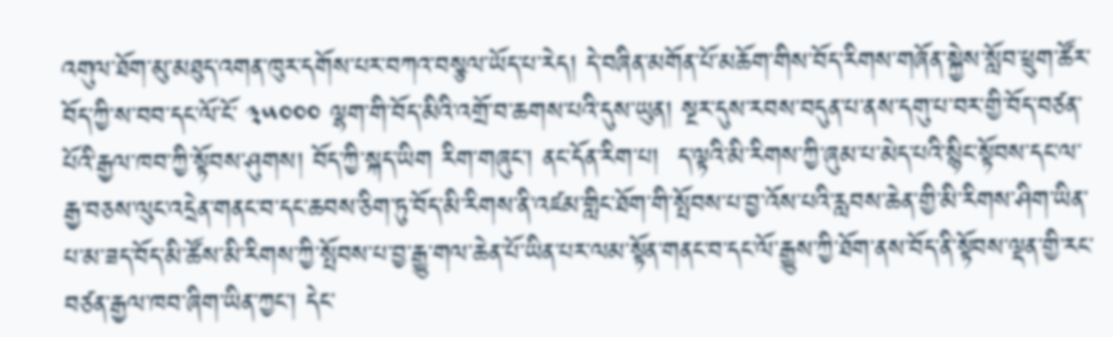འགུལ་ཐོག་མུ་མཐུད་འགན་ཁུར་དགོས་པར་བཀའ་བསྩལ་ཡོད་པ་རེད། དེ་བཞིན་མགོན་པོ་མཆོག་གིས་བོད་རིགས་གཞོན་སྐྱེས་སློབ་ཕྲུག་ཚོར་བོད་ཀྱི་ས་བབ་དང་ལོ་ངོ་ ༣༥༠༠༠ ལྷག་གི་བོད་མིའི་འགྲོ་བ་ཆགས་པའི་དུས་ཡུན། སྔར་དུས་རབས་བདུན་པ་ནས་དགུ་པ་བར་གྱི་བོད་བཙན་པོའི་རྒྱལ་ཁབ་ཀྱི་སྟོབས་ཤུགས། བོད་ཀྱི་སྐད་ཡིག རིག་གཞུང་། ནང་དོན་རིག་པ།  ད་ལྟའི་མི་རིགས་ཀྱི་ཞུམ་པ་མེད་པའི་སྙིང་སྟོབས་དང་ལ་རྒྱ་བཅས་ལུང་འདྲེན་གནང་བ་དང་ཆབས་ཅིག་ཏུ་བོད་མི་རིགས་ནི་འཛམ་གླིང་ཐོག་གི་སྤོབས་པ་བྱ་འོས་པའི་རླབས་ཆེན་གྱི་མི་རིགས་ཤིག་ཡིན་པ་མ་ཟད་བོད་མི་ཚོས་མི་རིགས་ཀྱི་སྤོབས་པ་བྱ་རྒྱུ་གལ་ཆེན་པོ་ཡིན་པར་ལམ་སྟོན་གནང་བ་དང་ལོ་རྒྱུས་ཀྱི་ཐོག་ནས་བོད་ནི་སྟོབས་ལྡན་གྱི་རང་བཙན་རྒྱལ་ཁབ་ཞིག་ཡིན་ཀྱང་། དེང་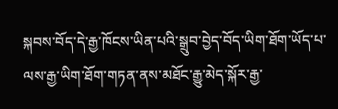སྐབས་བོད་དེ་རྒྱ་ཁོངས་ཡིན་པའི་སྒྲུབ་བྱེད་བོད་ཡིག་ཐོག་ཡོད་པ་ལས་རྒྱ་ཡིག་ཐོག་གཏན་ནས་མཐོང་རྒྱུ་མེད་སྐོར་རྒྱ་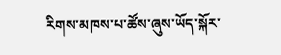རིགས་མཁས་པ་ཚོས་ཞུས་ཡོད་སྐོར་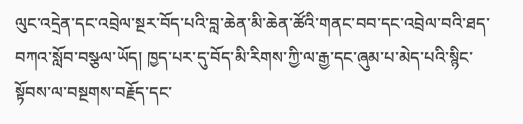ལུང་འདྲེན་དང་འབྲེལ་སྔར་བོད་པའི་བླ་ཆེན་མི་ཆེན་ཚོའི་གནང་བབ་དང་འབྲེལ་བའི་ཐད་བཀའ་སློབ་བསྩལ་ཡོད། ཁྱད་པར་དུ་བོད་མི་རིགས་ཀྱི་ལ་རྒྱ་དང་ཞུམ་པ་མེད་པའི་སྙིང་སྟོབས་ལ་བསྔགས་བརྗོད་དང་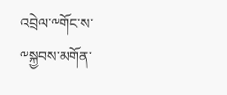འབྲེལ་༸གོང་ས་༸སྐྱབས་མགོན་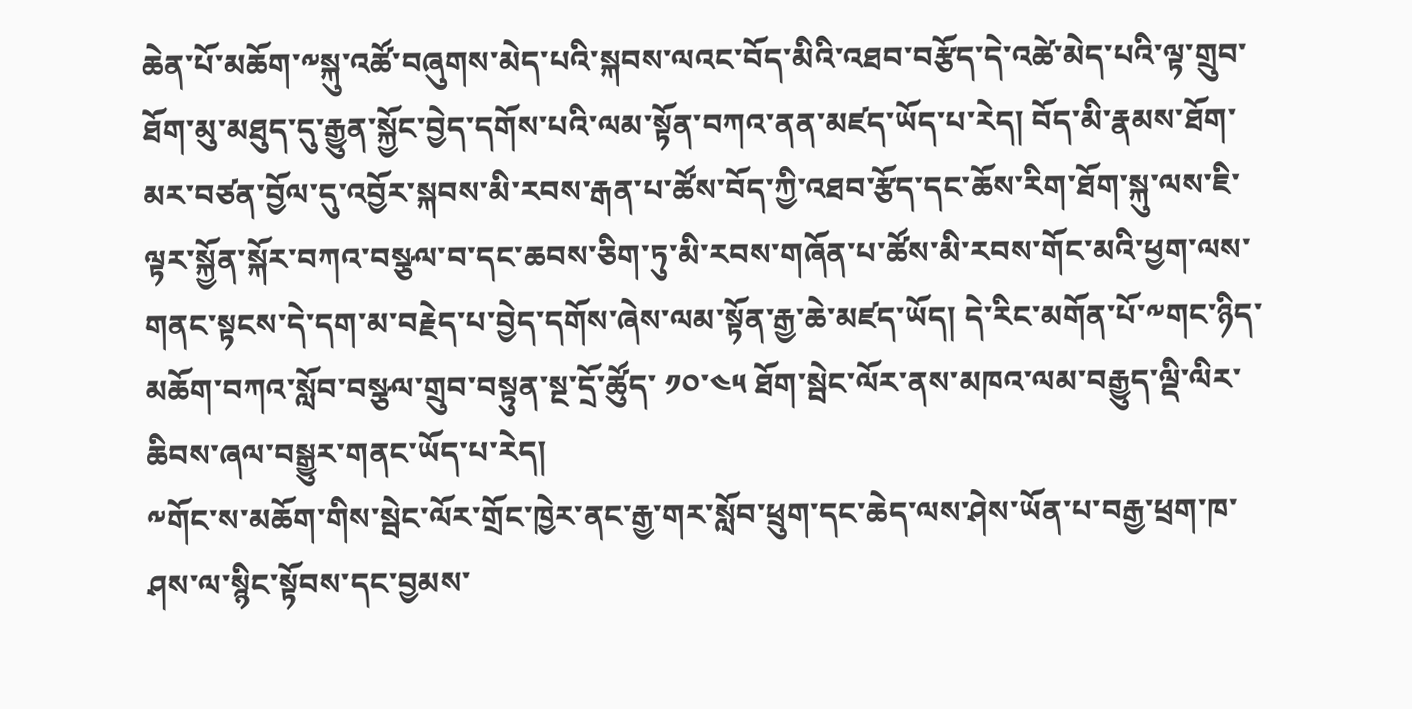ཆེན་པོ་མཆོག་༸སྐུ་འཚོ་བཞུགས་མེད་པའི་སྐབས་ལའང་བོད་མིའི་འཐབ་བརྩོད་དེ་འཚེ་མེད་པའི་ལྟ་གྲུབ་ཐོག་མུ་མཐུད་དུ་རྒྱུན་སྐྱོང་བྱེད་དགོས་པའི་ལམ་སྟོན་བཀའ་ནན་མཛད་ཡོད་པ་རེད། བོད་མི་རྣམས་ཐོག་མར་བཙན་བྱོལ་དུ་འབྱོར་སྐབས་མི་རབས་རྒན་པ་ཚོས་བོད་ཀྱི་འཐབ་རྩོད་དང་ཆོས་རིག་ཐོག་སྐུ་ལས་ཇི་ལྟར་སྐྱོན་སྐོར་བཀའ་བསྩལ་བ་དང་ཆབས་ཅིག་ཏུ་མི་རབས་གཞོན་པ་ཚོས་མི་རབས་གོང་མའི་ཕྱག་ལས་གནང་སྟངས་དེ་དག་མ་བརྗེད་པ་བྱེད་དགོས་ཞེས་ལམ་སྟོན་རྒྱ་ཆེ་མཛད་ཡོད། དེ་རིང་མགོན་པོ་༸གང་ཉིད་མཆོག་བཀའ་སློབ་བསྩལ་གྲུབ་བསྟུན་སྔ་དྲོ་ཚོུད་ ༡༠་༤༥ ཐོག་སྦེང་ལོར་ནས་མཁའ་ལམ་བརྒྱུད་ལྡི་ལིར་ཆིབས་ཞལ་བསྒྱུར་གནང་ཡོད་པ་རེད།
༸གོང་ས་མཆོག་གིས་སྦེང་ལོར་གྲོང་ཁྱེར་ནང་རྒྱ་གར་སློབ་ཕྲུག་དང་ཆེད་ལས་ཤེས་ཡོན་པ་བརྒྱ་ཕྲག་ཁ་ཤས་ལ་སྙིང་སྟོབས་དང་བྱམས་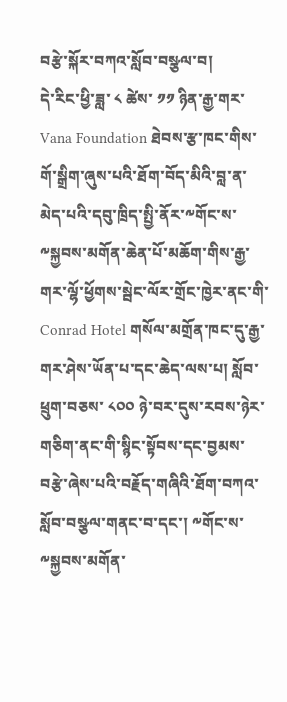བརྩེ་སྐོར་བཀའ་སློབ་བསྩལ་བ།
དེ་རིང་ཕྱི་ཟླ་ ༨ ཚེས་ ༡༡ ཉིན་རྒྱ་གར་ Vana Foundation ཐེབས་རྩ་ཁང་གིས་གོ་སྒྲིག་ཞུས་པའི་ཐོག་བོད་མིའི་བླ་ན་མེད་པའི་དབུ་ཁྲིད་སྤྱི་ནོར་༸གོང་ས་༸སྐྱབས་མགོན་ཆེན་པོ་མཆོག་གིས་རྒྱ་གར་ལྷོ་ཕྱོགས་སྦེང་ལོར་གྲོང་ཁྱེར་ནང་གི་ Conrad Hotel གསོལ་མགྲོན་ཁང་དུ་རྒྱ་གར་ཤེས་ཡོན་པ་དང་ཆེད་ལས་པ། སློབ་ཕྲུག་བཅས་ ༨༠༠ ཉེ་བར་དུས་རབས་ཉེར་གཅིག་ནང་གི་སྙིང་སྟོབས་དང་བྱམས་བརྩེ་ཞེས་པའི་བརྗོད་གཞིའི་ཐོག་བཀའ་སློབ་བསྩལ་གནང་བ་དང་། ༸གོང་ས་༸སྐྱབས་མགོན་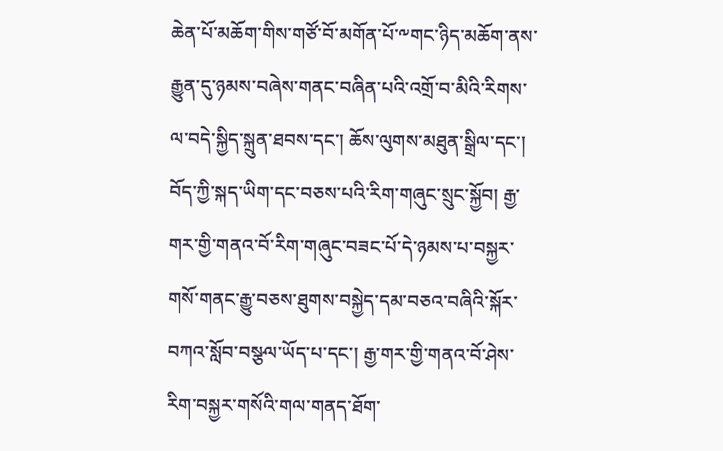ཆེན་པོ་མཆོག་གིས་གཙོ་བོ་མགོན་པོ་༸གང་ཉིད་མཆོག་ནས་རྒྱུན་དུ་ཉམས་བཞེས་གནང་བཞིན་པའི་འགྲོ་བ་མིའི་རིགས་ལ་བདེ་སྐྱིད་སྐྲུན་ཐབས་དང་། ཆོས་ལུགས་མཐུན་སྒྲིལ་དང་། བོད་ཀྱི་སྐད་ཡིག་དང་བཅས་པའི་རིག་གཞུང་སྲུང་སྐྱོབ། རྒྱ་གར་གྱི་གནའ་བོ་རིག་གཞུང་བཟང་པོ་དེ་ཉམས་པ་བསྐྱར་གསོ་གནང་རྒྱུ་བཅས་ཐུགས་བསྐྱེད་དམ་བཅའ་བཞིའི་སྐོར་བཀའ་སློབ་བསྩལ་ཡོད་པ་དང་། རྒྱ་གར་གྱི་གནའ་བོ་ཤེས་རིག་བསྐྱར་གསོའི་གལ་གནད་ཐོག་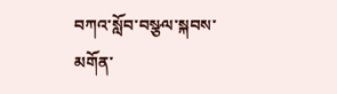བཀའ་སློབ་བསྩལ་སྐབས་མགོན་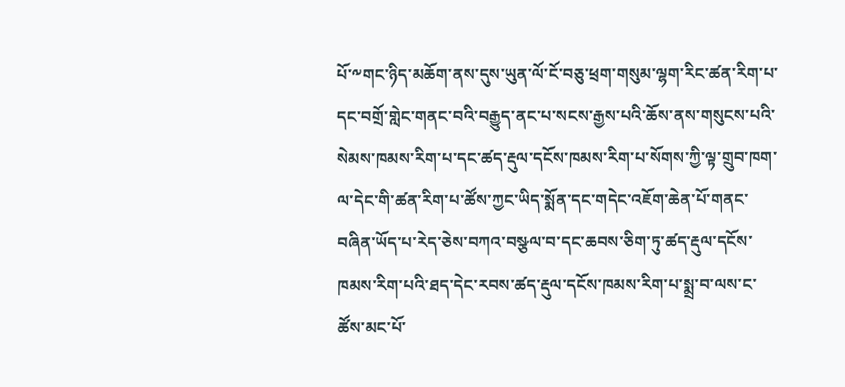པོ་༸གང་ཉིད་མཆོག་ནས་དུས་ཡུན་ལོ་ངོ་བཅུ་ཕྲག་གསུམ་ལྷག་རིང་ཚན་རིག་པ་དང་བགྲོ་གླེང་གནང་བའི་བརྒྱུད་ནང་པ་སངས་རྒྱས་པའི་ཆོས་ནས་གསུངས་པའི་སེམས་ཁམས་རིག་པ་དང་ཚད་རྡུལ་དངོས་ཁམས་རིག་པ་སོགས་ཀྱི་ལྟ་གྲུབ་ཁག་ལ་དེང་གི་ཚན་རིག་པ་ཚོས་ཀྱང་ཡིད་སྨོན་དང་གདེང་འཇོག་ཆེན་པོ་གནང་བཞིན་ཡོད་པ་རེད་ཅེས་བཀའ་བསྩལ་བ་དང་ཆབས་ཅིག་ཏུ་ཚད་རྡུལ་དངོས་ཁམས་རིག་པའི་ཐད་དེང་རབས་ཚད་རྡུལ་དངོས་ཁམས་རིག་པ་སྨྲ་བ་ལས་ང་ཚོས་མང་པོ་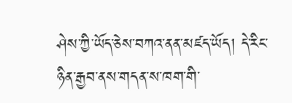ཤེས་ཀྱི་ཡོད་ཅེས་བཀའ་ནན་མཛད་ཡོད། དེ་རིང་ཉིན་རྒྱབ་ནས་གདན་ས་ཁག་གི་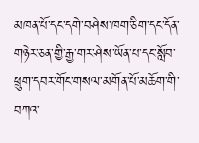མཁན་པོ་དང་དགེ་བཤེས་ཁག་ཅིག་དང་དོན་གཉེར་ཅན་གྱི་རྒྱ་གར་ཤེས་ཡོན་པ་དང་སློབ་ཕྲུག་དབར་གོང་གསལ་མགོན་པོ་མཆོག་གི་བཀའ་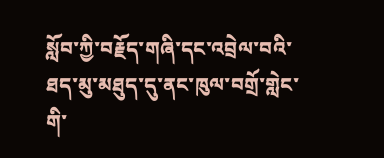སློབ་ཀྱི་བརྗོད་གཞི་དང་འབྲེལ་བའི་ཐད་མུ་མཐུད་དུ་ནང་ཁུལ་བགྲོ་གླེང་གི་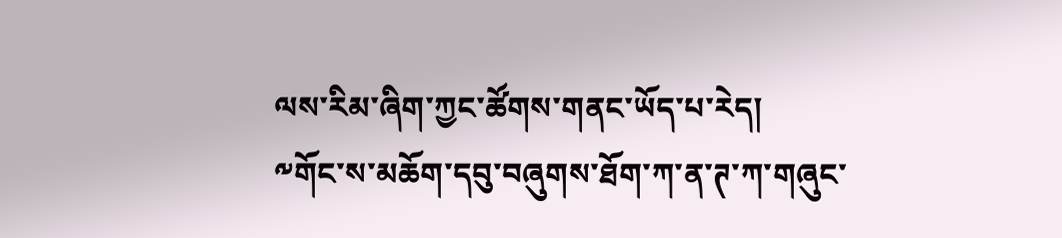ལས་རིམ་ཞིག་ཀྱང་ཚོགས་གནང་ཡོད་པ་རེད།
༸གོང་ས་མཆོག་དབུ་བཞུགས་ཐོག་ཀ་ན་ཊ་ཀ་གཞུང་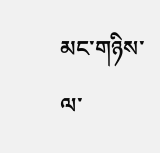མང་གཉིས་ལ་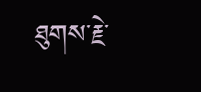ཐུགས་རྗེ་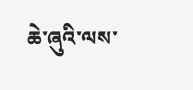ཆེ་ཞུའི་ལས་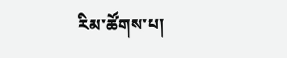རིམ་ཚོགས་པ།